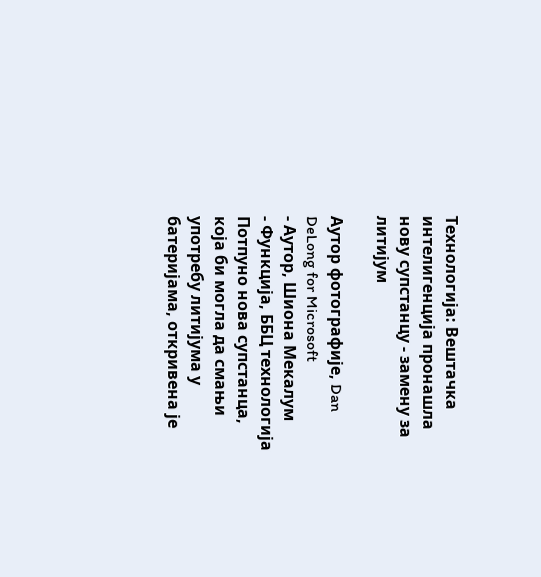Технологија: Вештачка интелигенција пронашла нову супстанцу - замену за литијум

Аутор фотографије, Dan DeLong for Microsoft
- Аутор, Шиона Мекалум
- Функција, ББЦ технологија
Потпуно нова супстанца, која би могла да смањи употребу литијума у батеријама, откривена је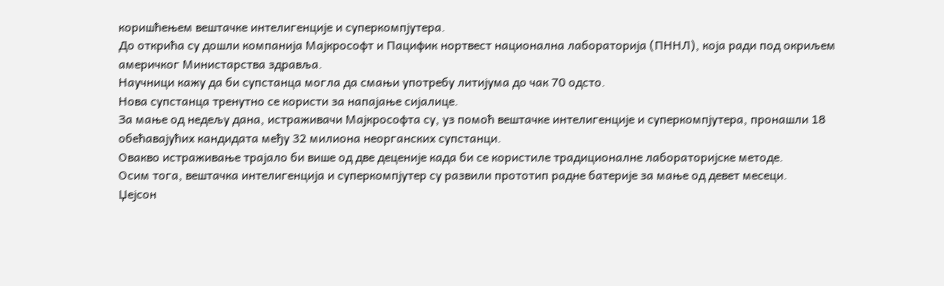коришћењем вештачке интелигенције и суперкомпјутера.
До открића су дошли компанија Мајкрософт и Пацифик нортвест национална лабораторија (ПННЛ), која ради под окриљем америчког Министарства здравља.
Научници кажу да би супстанца могла да смањи употребу литијума до чак 70 одсто.
Нова супстанца тренутно се користи за напајање сијалице.
За мање од недељу дана, истраживачи Мајкрософта су, уз помоћ вештачке интелигенције и суперкомпјутера, пронашли 18 обећавајућих кандидата међу 32 милиона неорганских супстанци.
Овакво истраживање трајало би више од две деценије када би се користиле традиционалне лабораторијске методе.
Осим тога, вештачка интелигенција и суперкомпјутер су развили прототип радне батерије за мање од девет месеци.
Џејсон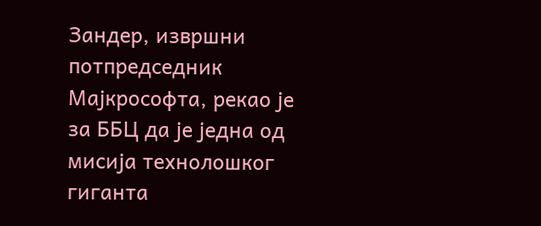Зандер, извршни потпредседник Мајкрософта, рекао је за ББЦ да је једна од мисија технолошког гиганта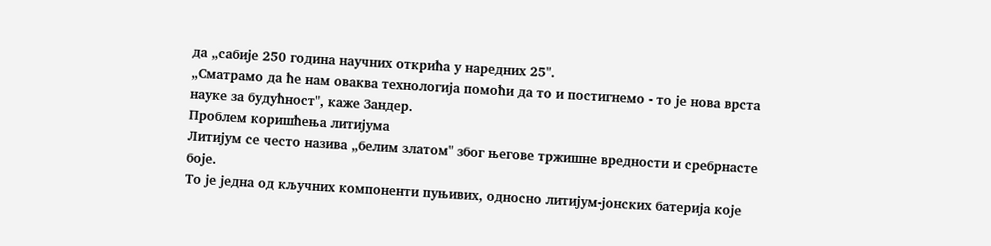да „сабије 250 година научних открића у наредних 25".
„Сматрамо да ће нам оваква технологија помоћи да то и постигнемо - то је нова врста науке за будућност", каже Зандер.
Проблем коришћења литијума
Литијум се често назива „белим златом" због његове тржишне вредности и сребрнасте боје.
То је једна од кључних компоненти пуњивих, односно литијум-јонских батерија које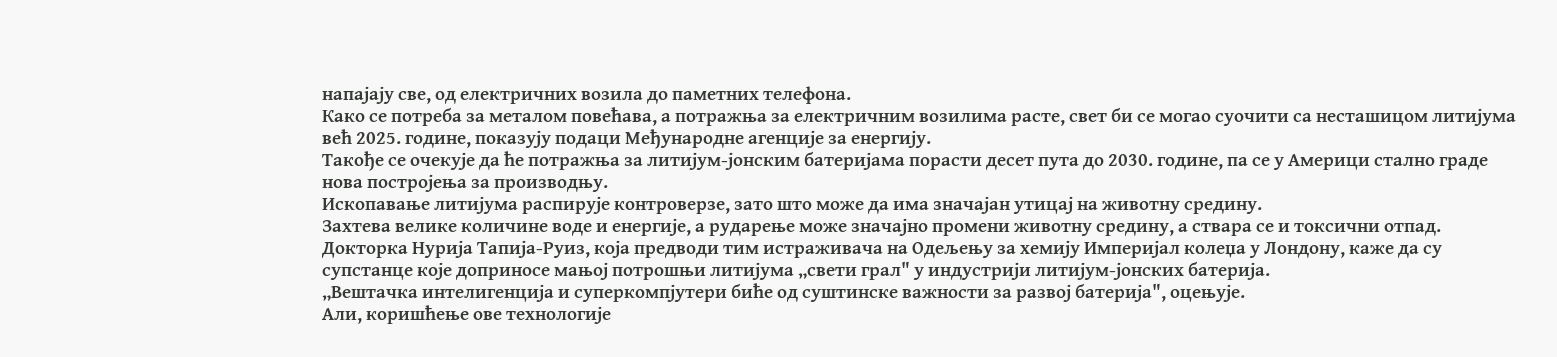напајају све, од електричних возила до паметних телефона.
Како се потреба за металом повећава, а потражња за електричним возилима расте, свет би се могао суочити са несташицом литијума већ 2025. године, показују подаци Међународне агенције за енергију.
Такође се очекује да ће потражња за литијум-јонским батеријама порасти десет пута до 2030. године, па се у Америци стално граде нова постројења за производњу.
Ископавање литијума распирује контроверзе, зато што може да има значајан утицај на животну средину.
Захтева велике количине воде и енергије, а рударење може значајно промени животну средину, а ствара се и токсични отпад.
Докторка Нурија Тапија-Руиз, која предводи тим истраживача на Одељењу за хемију Империјал колеџа у Лондону, каже да су супстанце које доприносе мањој потрошњи литијума „свети грал" у индустрији литијум-јонских батерија.
„Вештачка интелигенција и суперкомпјутери биће од суштинске важности за развој батерија", оцењује.
Али, коришћење ове технологије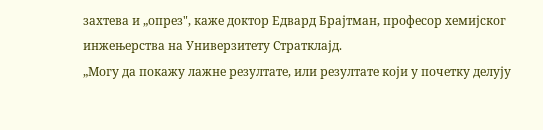захтева и „опрез", каже доктор Едвард Брајтман, професор хемијског инжењерства на Универзитету Стратклајд.
„Могу да покажу лажне резултате, или резултате који у почетку делују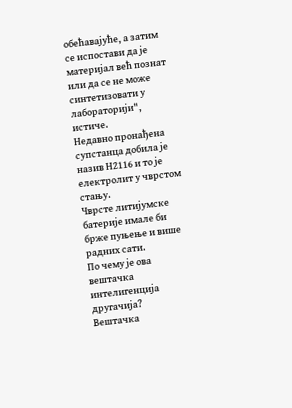обећавајуће, а затим се испостави да је материјал већ познат или да се не може синтетизовати у лабораторији", истиче.
Недавно пронађена супстанца добила је назив Н2116 и то је електролит у чврстом стању.
Чврсте литијумске батерије имале би брже пуњење и више радних сати.
По чему је ова вештачка интелигенција другачија?
Вештачка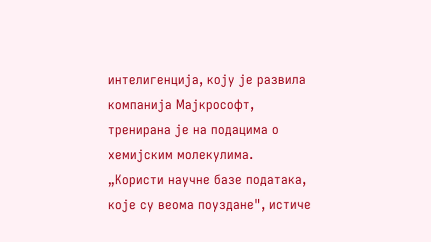интелигенција, коју је развила компанија Мајкрософт, тренирана је на подацима о хемијским молекулима.
„Користи научне базе података, које су веома поуздане", истиче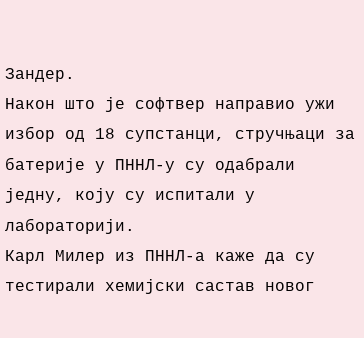Зандер.
Након што је софтвер направио ужи избор од 18 супстанци, стручњаци за батерије у ПННЛ-у су одабрали једну, коју су испитали у лабораторији.
Карл Милер из ПННЛ-а каже да су тестирали хемијски састав новог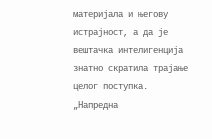материјала и његову истрајност, а да је вештачка интелигенција знатно скратила трајање целог поступка.
„Напредна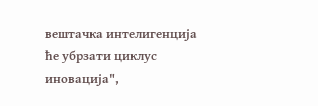вештачка интелигенција ће убрзати циклус иновација",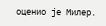оценио је Милер.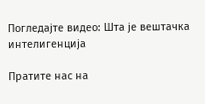Погледајте видео: Шта је вештачка интелигенција

Пратите нас на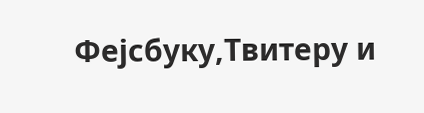Фејсбуку,Твитеру и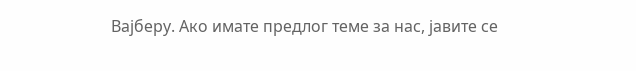Вајберу. Ако имате предлог теме за нас, јавите се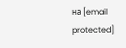на [email protected]